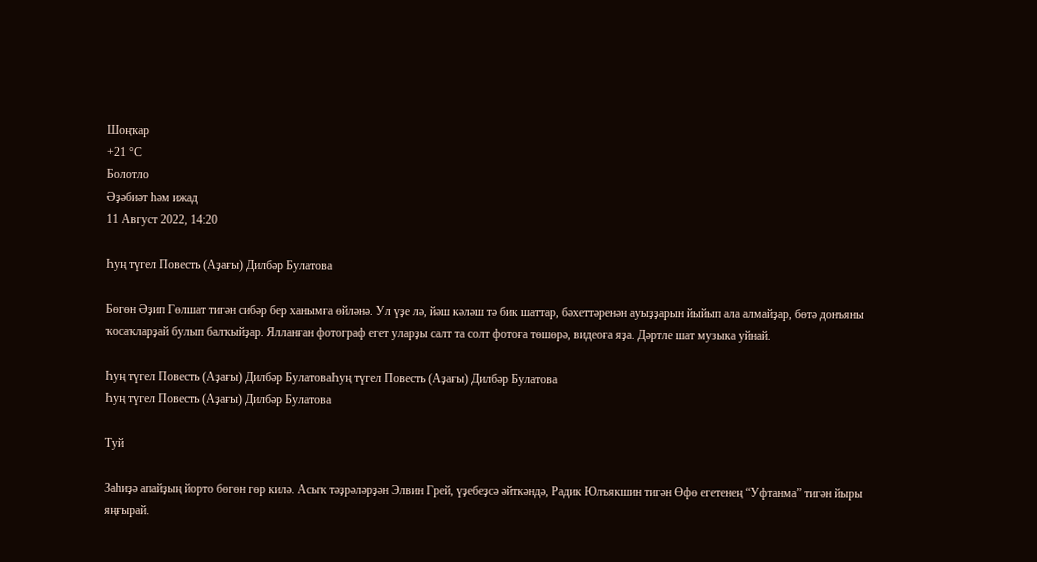Шоңҡар
+21 °С
Болотло
Әҙәбиәт һәм ижад
11 Август 2022, 14:20

Һуң түгел Повесть (Аҙағы) Дилбәр Булатова

Бөгөн Әҙип Гөлшат тигән сибәр бер ханымға өйләнә. Ул үҙе лә, йәш кәләш тә бик шаттар, бәхеттәренән ауыҙҙарын йыйып ала алмайҙар, бөтә донъяны ҡосаҡларҙай булып балҡыйҙар. Ялланған фотограф егет уларҙы салт та солт фотоға төшөрә, видеоға яҙа. Дәртле шат музыка уйнай.

Һуң түгел Повесть (Аҙағы) Дилбәр БулатоваҺуң түгел Повесть (Аҙағы) Дилбәр Булатова
Һуң түгел Повесть (Аҙағы) Дилбәр Булатова

Туй

Заһиҙә апайҙың йорто бөгөн гөр килә. Асыҡ тәҙрәләрҙән Элвин Грей, үҙебеҙсә әйткәндә, Радик Юлъякшин тигән Өфө егетенең “Уфтанма” тигән йыры яңғырай.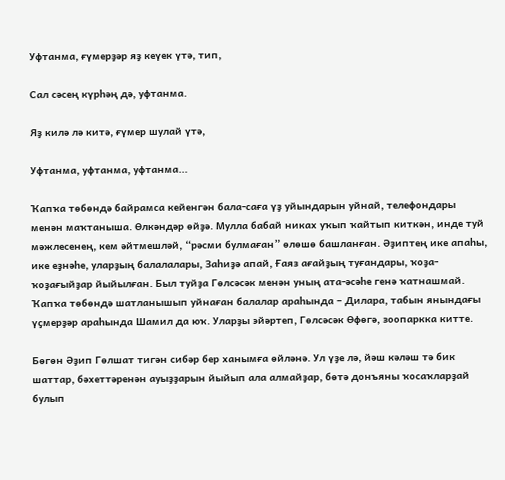Уфтанма, ғүмерҙәр яҙ кеүек үтә, тип,

Сал сәсең күрһәң дә, уфтанма.

Яҙ килә лә китә, ғүмер шулай үтә,

Уфтанма, уфтанма, уфтанма...

Ҡапҡа төбөндә байрамса кейенгән бала-саға үҙ уйындарын уйнай, телефондары менән маҡтаныша. Өлкәндәр өйҙә. Мулла бабай никах уҡып ҡайтып киткән, инде туй мәжлесенең, кем әйтмешләй, “рәсми булмаған” өлөшө башланған. Әҙиптең ике апаһы, ике еҙнәһе, уларҙың балалалары, Заһиҙә апай, Ғаяз ағайҙың туғандары, ҡоҙа-ҡоҙағыйҙар йыйылған. Был туйҙа Гөлсәсәк менән уның ата-әсәһе генә ҡатнашмай. Ҡапҡа төбөндә шатланышып уйнаған балалар араһында – Дилара, табын янындағы үҫмерҙәр араһында Шамил да юҡ. Уларҙы эйәртеп, Гөлсәсәк Өфөгә, зоопаркка китте.

Бөгөн Әҙип Гөлшат тигән сибәр бер ханымға өйләнә. Ул үҙе лә, йәш кәләш тә бик шаттар, бәхеттәренән ауыҙҙарын йыйып ала алмайҙар, бөтә донъяны ҡосаҡларҙай булып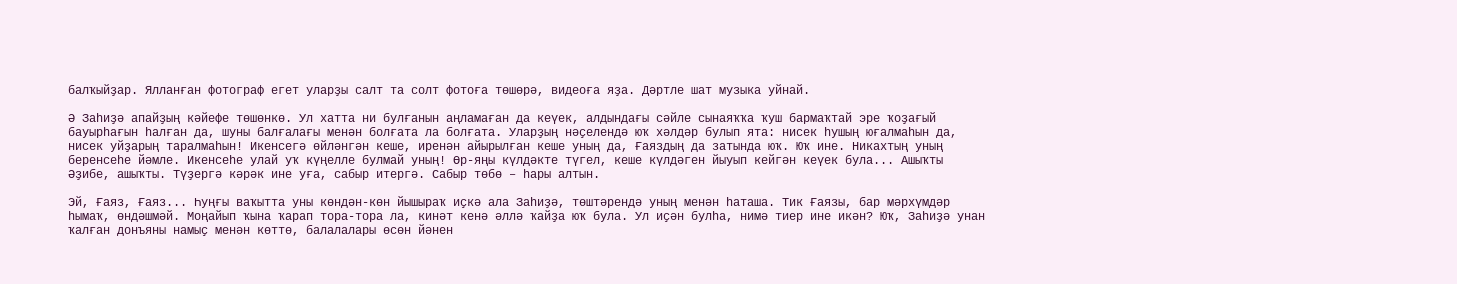балҡыйҙар. Ялланған фотограф егет уларҙы салт та солт фотоға төшөрә, видеоға яҙа. Дәртле шат музыка уйнай.

Ә Заһиҙә апайҙың кәйефе төшөнкө. Ул хатта ни булғанын аңламаған да кеүек, алдындағы сәйле сынаяҡҡа ҡуш бармаҡтай эре ҡоҙағый бауырһағын һалған да, шуны балғалағы менән болғата ла болғата. Уларҙың нәҫелендә юҡ хәлдәр булып ята: нисек һушың юғалмаһын да, нисек уйҙарың таралмаһын! Икенсегә өйләнгән кеше, иренән айырылған кеше уның да, Ғаяздың да затында юҡ. Юҡ ине. Никахтың уның беренсеһе йәмле. Икенсеһе улай уҡ күңелле булмай уның! Өр-яңы күлдәкте түгел, кеше күлдәген йыуып кейгән кеүек була... Ашыҡты Әҙибе, ашыҡты. Түҙергә кәрәк ине уға, сабыр итергә. Сабыр төбө – һары алтын.

Эй, Ғаяз, Ғаяз... Һуңғы ваҡытта уны көндән-көн йышыраҡ иҫкә ала Заһиҙә, төштәрендә уның менән һаташа. Тик Ғаязы, бар мәрхүмдәр һымаҡ, өндәшмәй. Моңайып ҡына ҡарап тора-тора ла, кинәт кенә әллә ҡайҙа юҡ була. Ул иҫән булһа, нимә тиер ине икән? Юҡ, Заһиҙә унан ҡалған донъяны намыҫ менән көттө, балалалары өсөн йәнен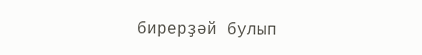бирерҙәй булып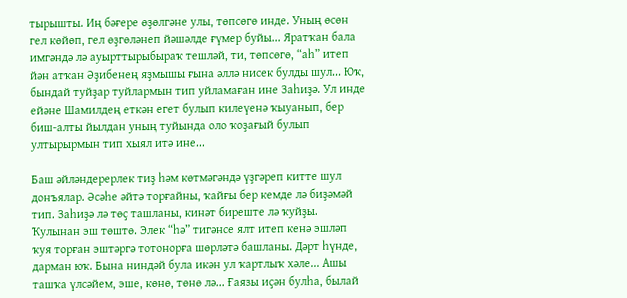тырышты. Иң бәғере өҙөлгәне улы, төпсөгө инде. Уның өсөн гел көйөп, гел өҙгөләнеп йәшәлде ғүмер буйы... Яратҡан бала имгәндә лә ауырттырыбыраҡ тешләй, ти, төпсөгө, “аһ” итеп йән атҡан Әҙибенең яҙмышы ғына әллә нисек булды шул... Юҡ, бындай туйҙар туйлармын тип уйламаған ине Заһиҙә. Ул инде ейәне Шамилдең еткән егет булып килеүенә ҡыуанып, бер биш-алты йылдан уның туйында оло ҡоҙағый булып ултырырмын тип хыял итә ине...

Баш әйләндерерлек тиҙ һәм көтмәгәндә үҙгәреп китте шул донъялар. Әсәһе әйтә торғайны, ҡайғы бер кемде лә биҙәмәй тип. Заһиҙә лә төҫ ташланы, кинәт биреште лә ҡуйҙы. Ҡулынан эш төштө. Элек “һә” тигәнсе ялт итеп кенә эшләп ҡуя торған эштәргә тотонорға шөрләтә башланы. Дәрт һүнде, дарман юҡ. Бына ниндәй була икән ул ҡартлыҡ хәле... Ашы ташҡа үлсәйем, эше, көнө, төнө лә... Ғаязы иҫән булһа, былай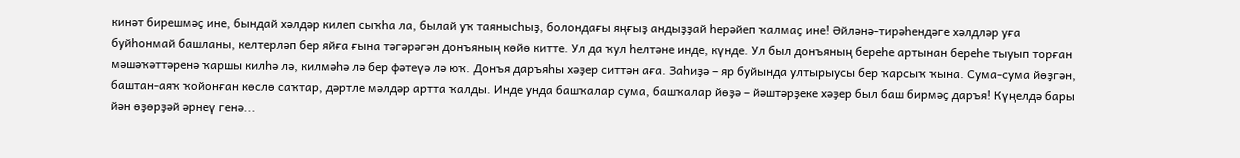кинәт бирешмәҫ ине, бындай хәлдәр килеп сыҡһа ла, былай уҡ таянысһыҙ, болондағы яңғыҙ андыҙҙай һерәйеп ҡалмаҫ ине! Әйләнә-тирәһендәге хәлдләр уға буйһонмай башланы, келтерләп бер яйға ғына тәгәрәгән донъяның көйө китте. Ул да ҡул һелтәне инде, күнде. Ул был донъяның береһе артынан береһе тыуып торған мәшәҡәттәренә ҡаршы килһә лә, килмәһә лә бер фәтеүә лә юҡ. Донъя даръяһы хәҙер ситтән аға. Заһиҙә – яр буйында ултырыусы бер ҡарсыҡ ҡына. Сума-сума йөҙгән, баштан-аяҡ ҡойонған көслө саҡтар, дәртле мәлдәр артта ҡалды. Инде унда башҡалар сума, башҡалар йөҙә – йәштәрҙеке хәҙер был баш бирмәҫ даръя! Күңелдә бары йән өҙөрҙәй әрнеү генә...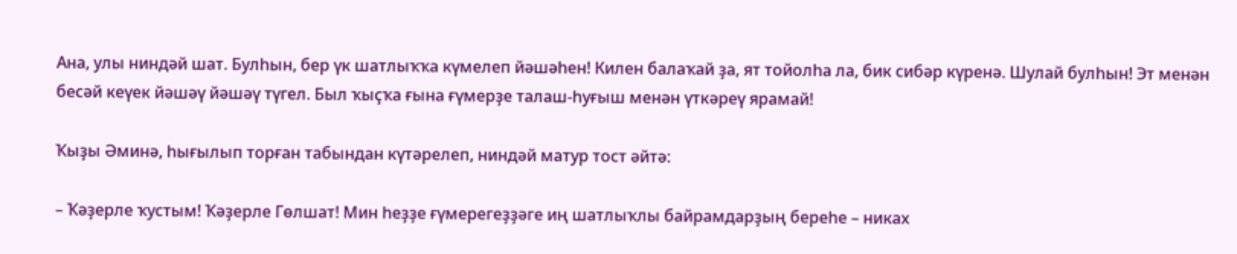Ана, улы ниндәй шат. Булһын, бер үк шатлыҡҡа күмелеп йәшәһен! Килен балаҡай ҙа, ят тойолһа ла, бик сибәр күренә. Шулай булһын! Эт менән бесәй кеүек йәшәү йәшәү түгел. Был ҡыҫҡа ғына ғүмерҙе талаш-һуғыш менән үткәреү ярамай!

Ҡыҙы Әминә, һығылып торған табындан күтәрелеп, ниндәй матур тост әйтә:

– Ҡәҙерле ҡустым! Ҡәҙерле Гөлшат! Мин һеҙҙе ғүмерегеҙҙәге иң шатлыҡлы байрамдарҙың береһе – никах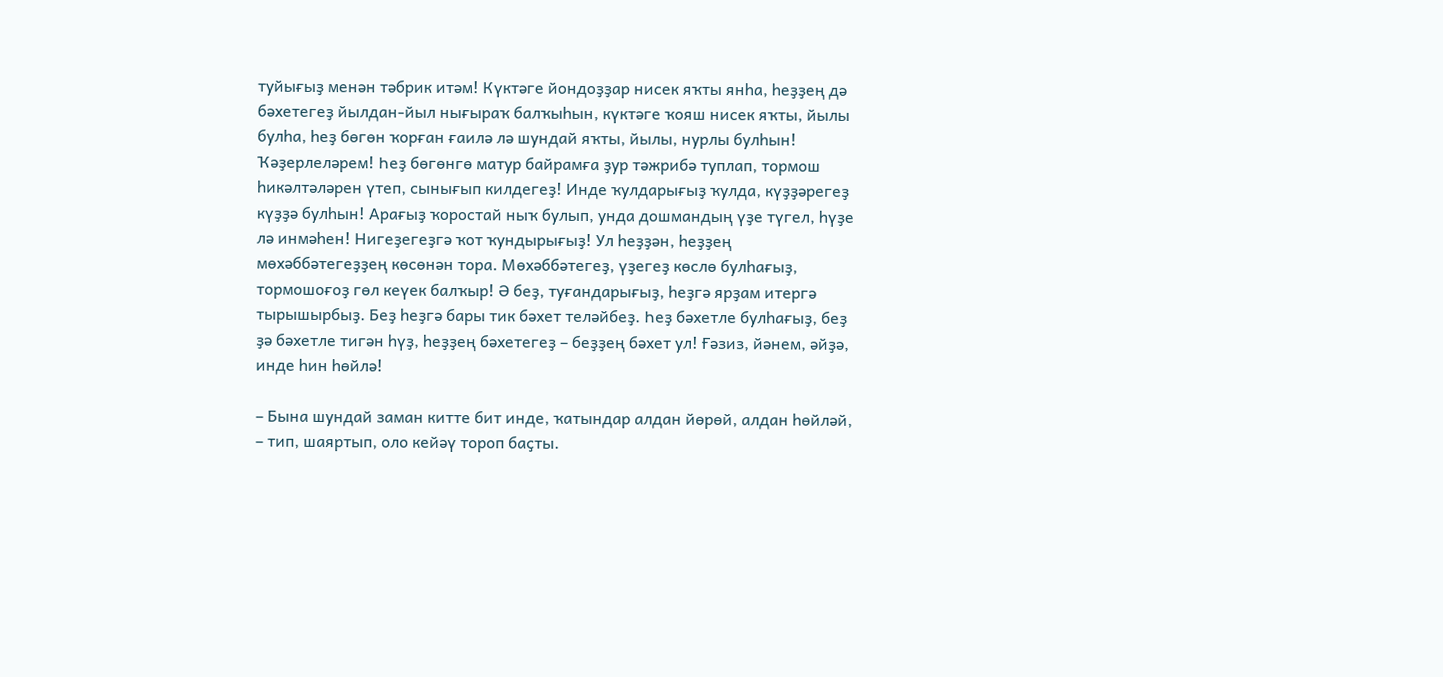туйығыҙ менән тәбрик итәм! Күктәге йондоҙҙар нисек яҡты янһа, һеҙҙең дә бәхетегеҙ йылдан-йыл нығыраҡ балҡыһын, күктәге ҡояш нисек яҡты, йылы булһа, һеҙ бөгөн ҡорған ғаилә лә шундай яҡты, йылы, нурлы булһын! Ҡәҙерлеләрем! Һеҙ бөгөнгө матур байрамға ҙур тәжрибә туплап, тормош һикәлтәләрен үтеп, сынығып килдегеҙ! Инде ҡулдарығыҙ ҡулда, күҙҙәрегеҙ күҙҙә булһын! Арағыҙ ҡоростай ныҡ булып, унда дошмандың үҙе түгел, һүҙе лә инмәһен! Нигеҙегеҙгә ҡот ҡундырығыҙ! Ул һеҙҙән, һеҙҙең мөхәббәтегеҙҙең көсөнән тора. Мөхәббәтегеҙ, үҙегеҙ көслө булһағыҙ, тормошоғоҙ гөл кеүек балҡыр! Ә беҙ, туғандарығыҙ, һеҙгә ярҙам итергә тырышырбыҙ. Беҙ һеҙгә бары тик бәхет теләйбеҙ. Һеҙ бәхетле булһағыҙ, беҙ ҙә бәхетле тигән һүҙ, һеҙҙең бәхетегеҙ – беҙҙең бәхет ул! Ғәзиз, йәнем, әйҙә, инде һин һөйлә!

– Бына шундай заман китте бит инде, ҡатындар алдан йөрөй, алдан һөйләй, – тип, шаяртып, оло кейәү тороп баҫты.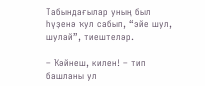Табындағылар уның был һүҙенә ҡул сабып, “эйе шул, шулай”, тиештеләр.

– Ҡәйнеш, килен! – тип башланы ул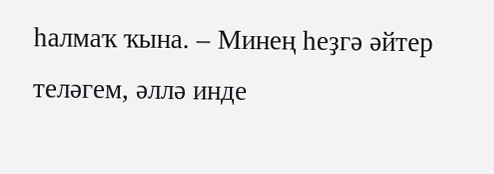һалмаҡ ҡына. – Минең һеҙгә әйтер теләгем, әллә инде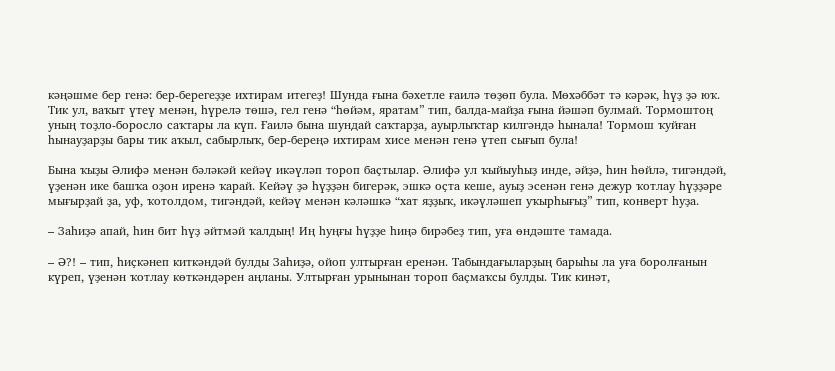кәңәшме бер генә: бер-берегеҙҙе ихтирам итегеҙ! Шунда ғына бәхетле ғаилә төҙөп була. Мөхәббәт тә кәрәк, һүҙ ҙә юҡ. Тик ул, ваҡыт үтеү менән, һүрелә төшә, гел генә “һөйәм, яратам” тип, балда-майҙа ғына йәшәп булмай. Тормоштоң уның тоҙло-боросло саҡтары ла күп. Ғаилә бына шундай саҡтарҙа, ауырлыҡтар килгәндә һынала! Тормош ҡуйған һынауҙарҙы бары тик аҡыл, сабырлыҡ, бер-береңә ихтирам хисе менән генә үтеп сығып була!

Бына ҡыҙы Әлифә менән бәләкәй кейәү икәүләп тороп баҫтылар. Әлифә ул ҡыйыуһыҙ инде, әйҙә, һин һөйлә, тигәндәй, үҙенән ике башҡа оҙон иренә ҡарай. Кейәү ҙә һүҙҙән бигерәк, эшкә оҫта кеше, ауыҙ эсенән генә дежур ҡотлау һүҙҙәре мығырҙай ҙа, уф, ҡотолдом, тигәндәй, кейәү менән кәләшкә “хат яҙҙыҡ, икәүләшеп уҡырһығыҙ” тип, конверт һуҙа.

– Заһиҙә апай, һин бит һүҙ әйтмәй ҡалдың! Иң һуңғы һүҙҙе һиңә бирәбеҙ тип, уға өндәште тамада.

– Ә?! – тип, һиҫкәнеп киткәндәй булды Заһиҙә, ойоп ултырған еренән. Табындағыларҙың барыһы ла уға боролғанын күреп, үҙенән ҡотлау көткәндәрен аңланы. Ултырған урынынан тороп баҫмаҡсы булды. Тик кинәт,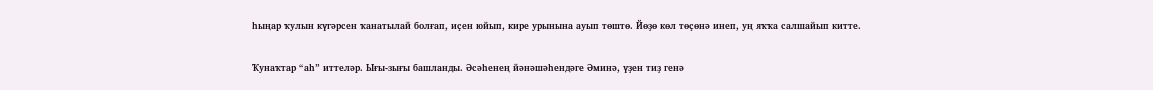һыңар ҡулын күгәрсен ҡанатылай болғап, иҫен юйып, кире урынына ауып төштө. Йөҙө көл төҫөнә инеп, уң яҡҡа салшайып китте.

Ҡунаҡтар “аһ” иттеләр. Ығы-зығы башланды. Әсәһенең йәнәшәһендәге Әминә, үҙен тиҙ генә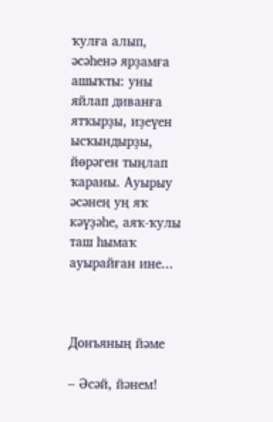ҡулға алып, әсәһенә ярҙамға ашыҡты: уны яйлап диванға ятҡырҙы, иҙеүен ысҡындырҙы, йөрәген тыңлап ҡараны. Ауырыу әсәнең уң яҡ кәүҙәһе, аяҡ-ҡулы таш һымаҡ ауырайған ине...



Донъяның йәме

– Әсәй, йәнем!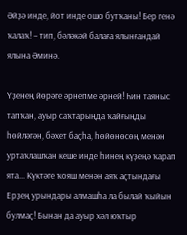Әйҙә инде, йот инде ошо бутҡаны! Бер генә ҡалаҡ! – тип, бәләкәй балаға ялынғандай ялына Әминә.

Үҙенең йөрәге әрнепме әрней! Һин таяныс тапҡан, ауыр саҡтарыңда ҡайғыңды һөйләгән, бәхет баҫһа, һөйөнөсөң менән уртаҡлашҡан кеше инде һинең күҙеңә ҡарап ята... Күктәге ҡояш менән аяҡ аҫтындағы Ерҙең урындары алмашһа ла былай ҡыйын булмаҫ! Бынан да ауыр хәл юҡтыр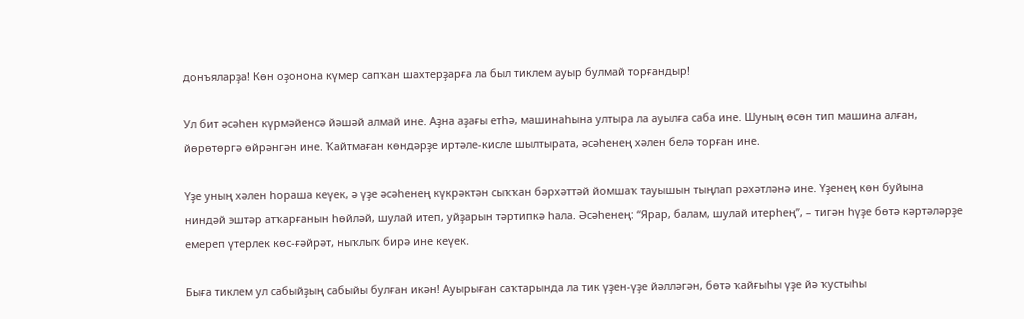донъяларҙа! Көн оҙонона күмер сапҡан шахтерҙарға ла был тиклем ауыр булмай торғандыр!

Ул бит әсәһен күрмәйенсә йәшәй алмай ине. Аҙна аҙағы етһә, машинаһына ултыра ла ауылға саба ине. Шуның өсөн тип машина алған, йөрөтөргә өйрәнгән ине. Ҡайтмаған көндәрҙе иртәле-кисле шылтырата, әсәһенең хәлен белә торған ине.

Үҙе уның хәлен һораша кеүек, ә үҙе әсәһенең күкрәктән сыҡҡан бәрхәттәй йомшаҡ тауышын тыңлап рәхәтләнә ине. Үҙенең көн буйына ниндәй эштәр атҡарғанын һөйләй, шулай итеп, уйҙарын тәртипкә һала. Әсәһенең: “Ярар, балам, шулай итерһең”, – тигән һүҙе бөтә кәртәләрҙе емереп үтерлек көс-ғәйрәт, ныҡлыҡ бирә ине кеүек.

Быға тиклем ул сабыйҙың сабыйы булған икән! Ауырыған саҡтарында ла тик үҙен-үҙе йәлләгән, бөтә ҡайғыһы үҙе йә ҡустыһы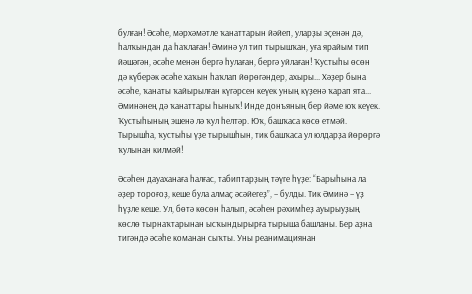булған! Әсәһе, мәрхәмәтле ҡанаттарын йәйеп, уларҙы эҫенән дә, һалҡындан да һаҡлаған! Әминә ул тип тырышҡан, уға ярайым тип йәшәгән, әсәһе менән бергә һулаған, бергә уйлаған! Ҡустыһы өсөн дә күберәк әсәһе хаҡын һаҡлап йөрөгәндер, ахыры... Хәҙер бына әсәһе, ҡанаты ҡайырылған күгәрсен кеүек уның күҙенә ҡарап ята... Әминәнең дә ҡанаттары һыныҡ! Инде донъяның бер йәме юҡ кеүек. Ҡустыһының эшенә лә ҡул һелтәр. Юҡ, башҡаса көсө етмәй. Тырышһа, ҡустыһы үҙе тырышһын, тик башҡаса ул юлдарҙа йөрөргә ҡулынан килмәй!

Әсәһен дауаханаға һалғас, табиптарҙың тәүге һүҙе: “Барыһына ла әҙер тороғоҙ, кеше була алмаҫ әсәйегеҙ”, – булды. Тик Әминә – үҙ һүҙле кеше. Ул, бөтә көсөн һалып, әсәһен рәхимһеҙ ауырыуҙың көслө тырнаҡтарынан ысҡындырырға тырыша башланы. Бер аҙна тигәндә әсәһе команан сыҡты. Уны реанимациянан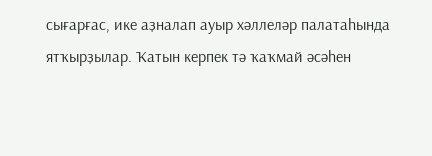сығарғас, ике аҙналап ауыр хәллеләр палатаһында ятҡырҙылар. Ҡатын керпек тә ҡаҡмай әсәһен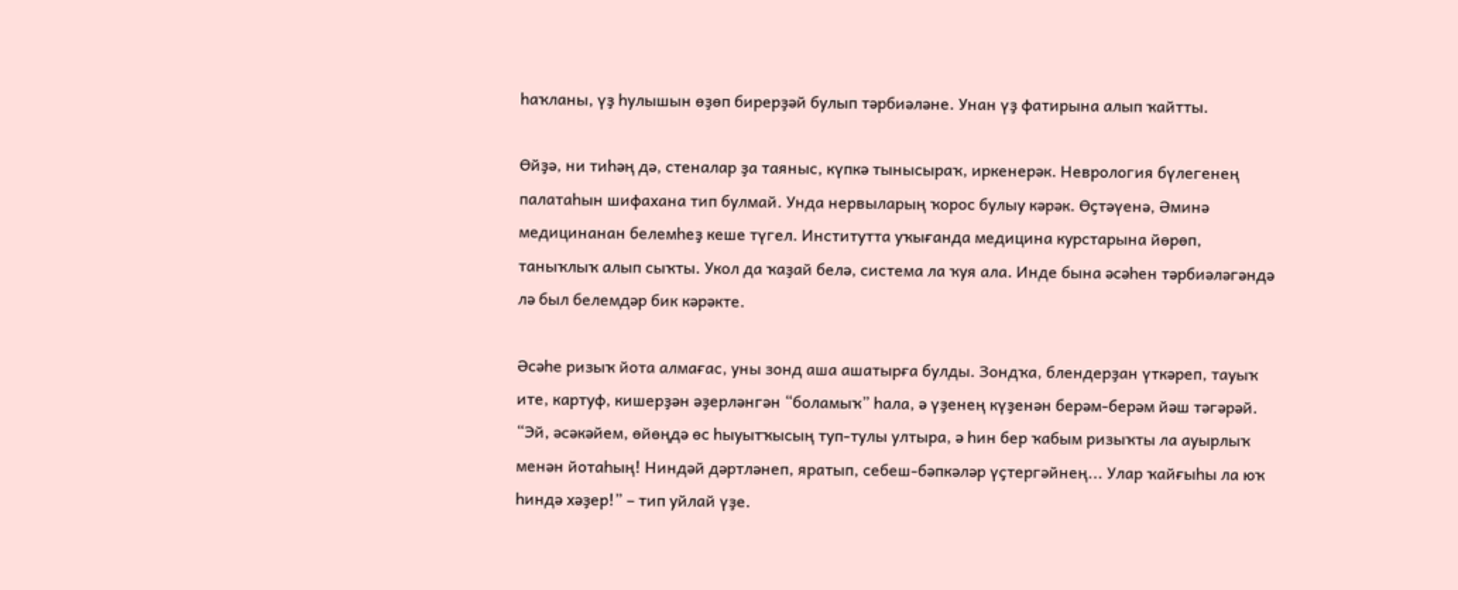һаҡланы, үҙ һулышын өҙөп бирерҙәй булып тәрбиәләне. Унан үҙ фатирына алып ҡайтты.

Өйҙә, ни тиһәң дә, стеналар ҙа таяныс, күпкә тынысыраҡ, иркенерәк. Неврология бүлегенең палатаһын шифахана тип булмай. Унда нервыларың ҡорос булыу кәрәк. Өҫтәүенә, Әминә медицинанан белемһеҙ кеше түгел. Институтта уҡығанда медицина курстарына йөрөп, таныҡлыҡ алып сыҡты. Укол да ҡаҙай белә, система ла ҡуя ала. Инде бына әсәһен тәрбиәләгәндә лә был белемдәр бик кәрәкте.

Әсәһе ризыҡ йота алмағас, уны зонд аша ашатырға булды. Зондҡа, блендерҙан үткәреп, тауыҡ ите, картуф, кишерҙән әҙерләнгән “боламыҡ” һала, ә үҙенең күҙенән берәм-берәм йәш тәгәрәй. “Эй, әсәкәйем, өйөңдә өс һыуытҡысың туп-тулы ултыра, ә һин бер ҡабым ризыҡты ла ауырлыҡ менән йотаһың! Ниндәй дәртләнеп, яратып, себеш-бәпкәләр үҫтергәйнең... Улар ҡайғыһы ла юҡ һиндә хәҙер!” – тип уйлай үҙе.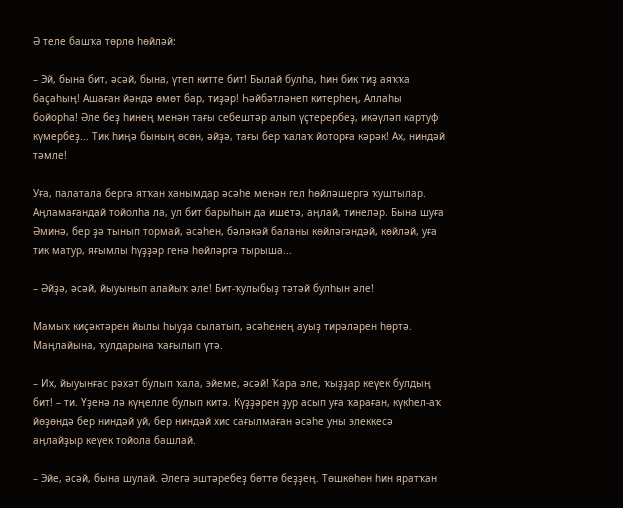Ә теле башҡа төрлө һөйләй:

– Эй, бына бит, әсәй, бына, үтеп китте бит! Былай булһа, һин бик тиҙ аяҡҡа баҫаһың! Ашаған йәндә өмөт бар, тиҙәр! Һәйбәтләнеп китерһең, Аллаһы бойорһа! Әле беҙ һинең менән тағы себештәр алып үҫтерербеҙ, икәүләп картуф күмербеҙ... Тик һиңә бының өсөн, әйҙә, тағы бер ҡалаҡ йоторға кәрәк! Ах, ниндәй тәмле!

Уға, палатала бергә ятҡан ханымдар әсәһе менән гел һөйләшергә ҡуштылар. Аңламағандай тойолһа ла, ул бит барыһын да ишетә, аңлай, тинеләр. Бына шуға Әминә, бер ҙә тынып тормай, әсәһен, бәләкәй баланы көйләгәндәй, көйләй, уға тик матур, яғымлы һүҙҙәр генә һөйләргә тырыша...

– Әйҙә, әсәй, йыуынып алайыҡ әле! Бит-ҡулыбыҙ тәтәй булһын әле!

Мамыҡ киҫәктәрен йылы һыуҙа сылатып, әсәһенең ауыҙ тирәләрен һөртә. Маңлайына, ҡулдарына ҡағылып үтә.

– Их, йыуынғас рәхәт булып ҡала, эйеме, әсәй! Ҡара әле, ҡыҙҙар кеүек булдың бит! – ти. Үҙенә лә күңелле булып китә. Күҙҙәрен ҙур асып уға ҡараған, күкһел-аҡ йөҙөндә бер ниндәй уй, бер ниндәй хис сағылмаған әсәһе уны элеккесә аңлайҙыр кеүек тойола башлай.

– Эйе, әсәй, бына шулай. Әлегә эштәребеҙ бөттө беҙҙең. Төшкөһөн һин яратҡан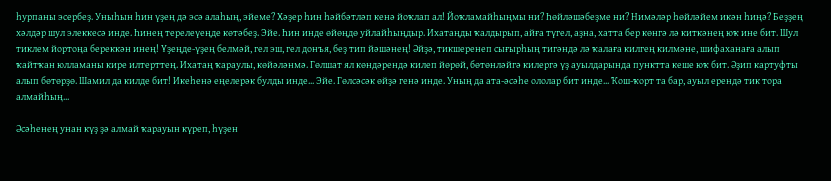һурпаны эсербеҙ. Уныһын һин үҙең дә эсә алаһың, эйеме? Хәҙер һин һәйбәтләп кенә йоҡлап ал! Йоҡламайһыңмы ни? Һөйләшәбеҙме ни? Нимәләр һөйләйем икән һиңә? Беҙҙең хәлдәр шул элеккесә инде. Һинең терелеүеңде көтәбеҙ. Эйе. Һин инде өйөңдө уйлайһыңдыр. Ихатаңды ҡалдырып, айға түгел, аҙна, хатта бер көнгә лә киткәнең юҡ ине бит. Шул тиклем йортоңа береккән инең! Үҙеңде-үҙең белмәй, гел эш, гел донъя, беҙ тип йәшәнең! Әйҙә, тикшеренеп сығырһың тигәндә лә ҡалаға килгең килмәне, шифаханаға алып ҡайтҡан юлламаны кире илтерттең. Ихатаң ҡараулы, көйәләнмә. Гөлшат ял көндәрендә килеп йөрөй, бөтөнләйгә килергә үҙ ауылдарында пунктта кеше юҡ бит. Әҙип картуфты алып бөтөрҙө. Шамил да килде бит! Икеһенә еңелерәк булды инде... Эйе. Гөлсәсәк өйҙә генә инде. Уның да ата-әсәһе ололар бит инде... Ҡош-ҡорт та бар, ауыл ерендә тик тора алмайһың...

Әсәһенең унан күҙ ҙә алмай ҡарауын күреп, һүҙен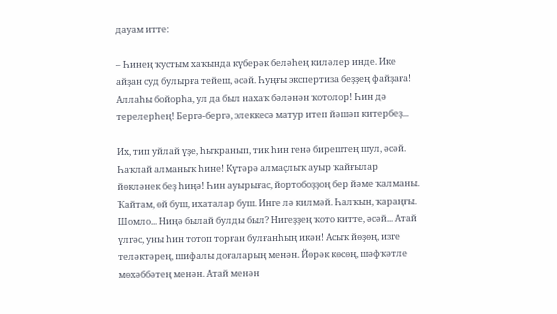дауам итте:

– Һинең ҡустым хаҡында күберәк беләһең киләлер инде. Ике айҙан суд булырға тейеш, әсәй. Һуңғы экспертиза беҙҙең файҙаға! Аллаһы бойорһа, ул да был нахаҡ бәләнән ҡотолор! Һин дә терелерһең! Бергә-бергә, элеккесә матур итеп йәшәп китербеҙ...

Их, тип уйлай үҙе, һыҡранып, тик һин генә бирештең шул, әсәй. Һаҡлай алманыҡ һине! Күтәрә алмаҫлыҡ ауыр ҡайғылар йөкләнек беҙ һиңә! Һин ауырығас, йортобоҙҙоң бер йәме ҡалманы. Ҡайтам, өй буш, ихаталар буш. Инге лә килмәй. Һалҡын, ҡараңғы. Шомло... Ниңә былай булды был? Нигеҙҙең ҡото китте, әсәй... Атай үлгәс, уны һин тотоп торған булғанһың икән! Асыҡ йөҙөң, изге теләктәрең, шифалы доғаларың менән. Йөрәк көсөң, шәфҡәтле мөхәббәтең менән. Атай менән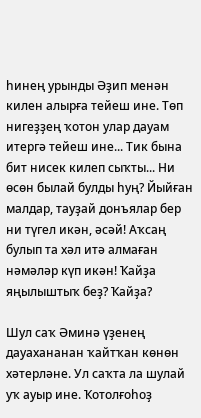һинең урынды Әҙип менән килен алырға тейеш ине. Төп нигеҙҙең ҡотон улар дауам итергә тейеш ине... Тик бына бит нисек килеп сыҡты... Ни өсөн былай булды һуң? Йыйған малдар, тауҙай донъялар бер ни түгел икән, әсәй! Аҡсаң булып та хәл итә алмаған нәмәләр күп икән! Ҡайҙа яңылыштыҡ беҙ? Ҡайҙа?

Шул саҡ Әминә үҙенең дауахананан ҡайтҡан көнөн хәтерләне. Ул саҡта ла шулай уҡ ауыр ине. Ҡотолғоһоҙ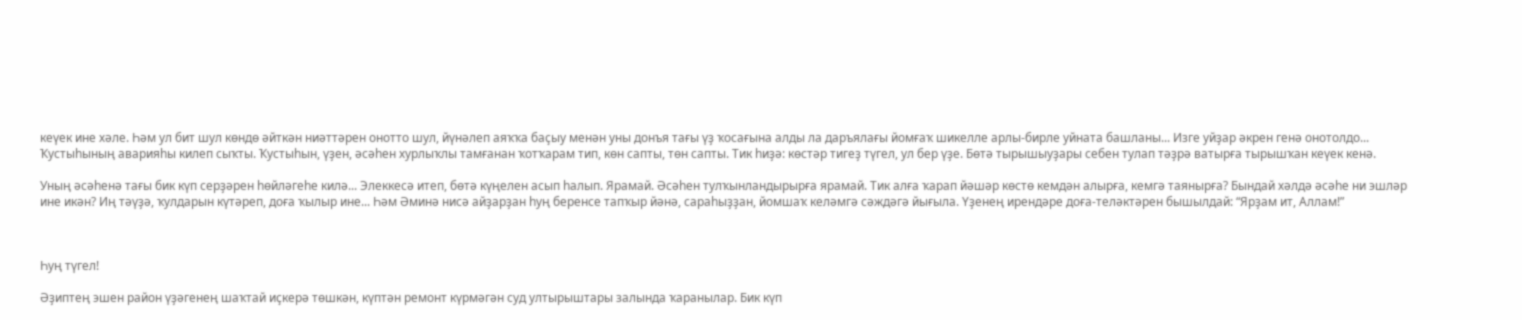кеүек ине хәле. Һәм ул бит шул көндө әйткән ниәттәрен онотто шул, йүнәлеп аяҡҡа баҫыу менән уны донъя тағы үҙ ҡосағына алды ла даръялағы йомғаҡ шикелле арлы-бирле уйната башланы... Изге уйҙар әкрен генә онотолдо... Ҡустыһының аварияһы килеп сыҡты. Ҡустыһын, үҙен, әсәһен хурлыҡлы тамғанан ҡотҡарам тип, көн сапты, төн сапты. Тик һиҙә: көстәр тигеҙ түгел, ул бер үҙе. Бөтә тырышыуҙары себен тулап тәҙрә ватырға тырышҡан кеүек кенә.

Уның әсәһенә тағы бик күп серҙәрен һөйләгеһе килә... Элеккесә итеп, бөтә күңелен асып һалып. Ярамай. Әсәһен тулҡынландырырға ярамай. Тик алға ҡарап йәшәр көстө кемдән алырға, кемгә таянырға? Бындай хәлдә әсәһе ни эшләр ине икән? Иң тәүҙә, ҡулдарын күтәреп, доға ҡылыр ине... Һәм Әминә нисә айҙарҙан һуң беренсе тапҡыр йәнә, сараһыҙҙан, йомшаҡ келәмгә сәждәгә йығыла. Үҙенең ирендәре доға-теләктәрен бышылдай: “Ярҙам ит, Аллам!”



Һуң түгел!

Әҙиптең эшен район үҙәгенең шаҡтай иҫкерә төшкән, күптән ремонт күрмәгән суд ултырыштары залында ҡаранылар. Бик күп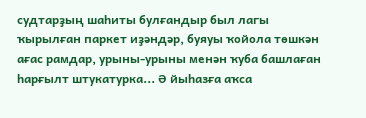судтарҙың шаһиты булғандыр был лагы ҡырылған паркет иҙәндәр, буяуы ҡойола төшкән ағас рамдар, урыны-урыны менән ҡуба башлаған һарғылт штукатурка... Ә йыһазға аҡса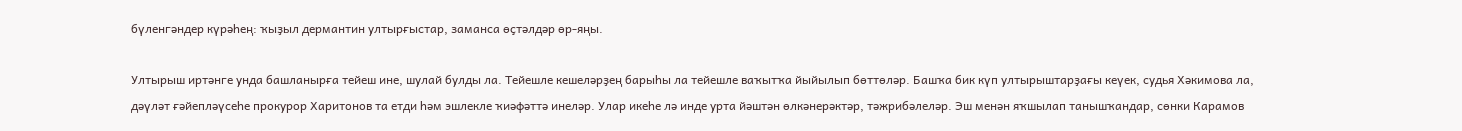бүленгәндер күрәһең: ҡыҙыл дермантин ултырғыстар, заманса өҫтәлдәр өр-яңы.

Ултырыш иртәнге унда башланырға тейеш ине, шулай булды ла. Тейешле кешеләрҙең барыһы ла тейешле ваҡытҡа йыйылып бөттөләр. Башҡа бик күп ултырыштарҙағы кеүек, судья Хәкимова ла, дәүләт ғәйепләүсеһе прокурор Харитонов та етди һәм эшлекле ҡиәфәттә инеләр. Улар икеһе лә инде урта йәштән өлкәнерәктәр, тәжрибәлеләр. Эш менән яҡшылап танышҡандар, сөнки Карамов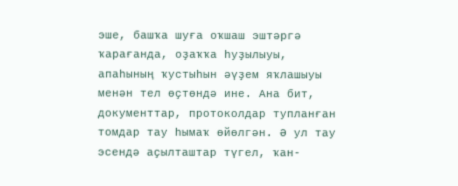эше, башҡа шуға оҡшаш эштәргә ҡарағанда, оҙаҡҡа һуҙылыуы, апаһының ҡустыһын әүҙем яҡлашыуы менән тел өҫтөндә ине. Ана бит, документтар, протоколдар тупланған томдар тау һымаҡ өйөлгән. Ә ул тау эсендә аҫылташтар түгел, ҡан-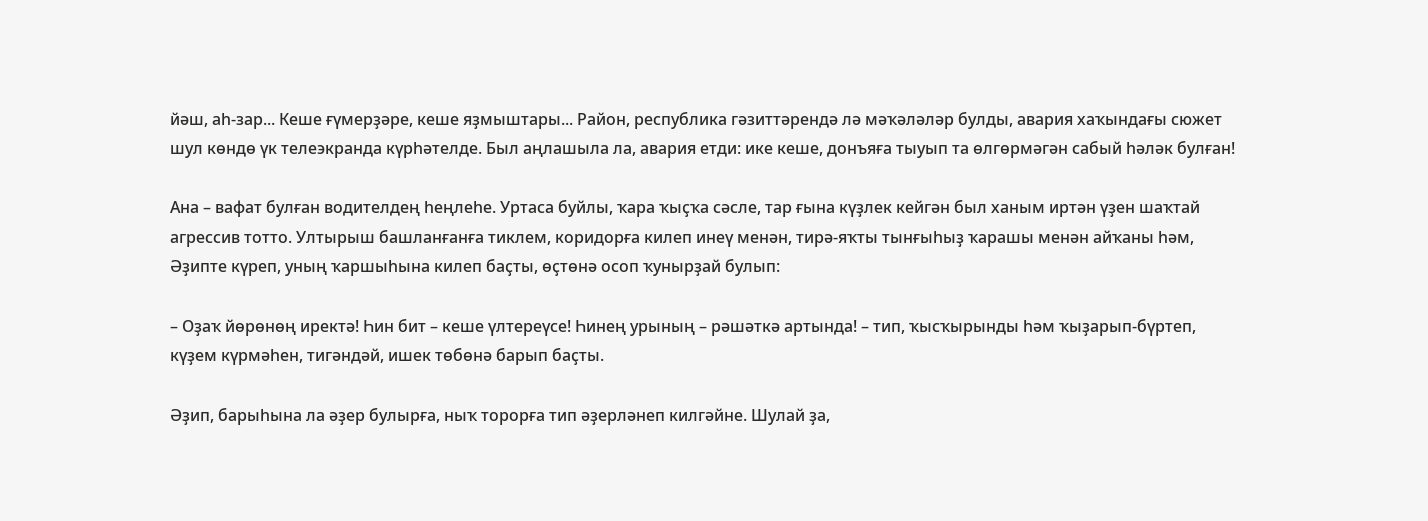йәш, аһ-зар... Кеше ғүмерҙәре, кеше яҙмыштары... Район, республика гәзиттәрендә лә мәҡәләләр булды, авария хаҡындағы сюжет шул көндө үк телеэкранда күрһәтелде. Был аңлашыла ла, авария етди: ике кеше, донъяға тыуып та өлгөрмәгән сабый һәләк булған!

Ана – вафат булған водителдең һеңлеһе. Уртаса буйлы, ҡара ҡыҫҡа сәсле, тар ғына күҙлек кейгән был ханым иртән үҙен шаҡтай агрессив тотто. Ултырыш башланғанға тиклем, коридорға килеп инеү менән, тирә-яҡты тынғыһыҙ ҡарашы менән айҡаны һәм, Әҙипте күреп, уның ҡаршыһына килеп баҫты, өҫтөнә осоп ҡунырҙай булып:

– Оҙаҡ йөрөнөң иректә! Һин бит – кеше үлтереүсе! Һинең урының – рәшәткә артында! – тип, ҡысҡырынды һәм ҡыҙарып-бүртеп, күҙем күрмәһен, тигәндәй, ишек төбөнә барып баҫты.

Әҙип, барыһына ла әҙер булырға, ныҡ торорға тип әҙерләнеп килгәйне. Шулай ҙа,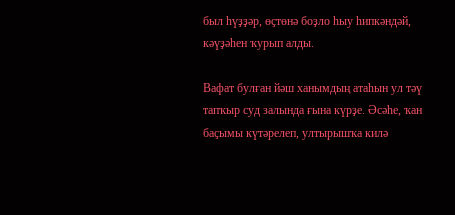был һүҙҙәр, өҫтөнә боҙло һыу һипкәндәй, кәүҙәһен ҡурып алды.

Вафат булған йәш ханымдың атаһын ул тәү тапҡыр суд залында ғына күрҙе. Әсәһе, ҡан баҫымы күтәрелеп, ултырышҡа килә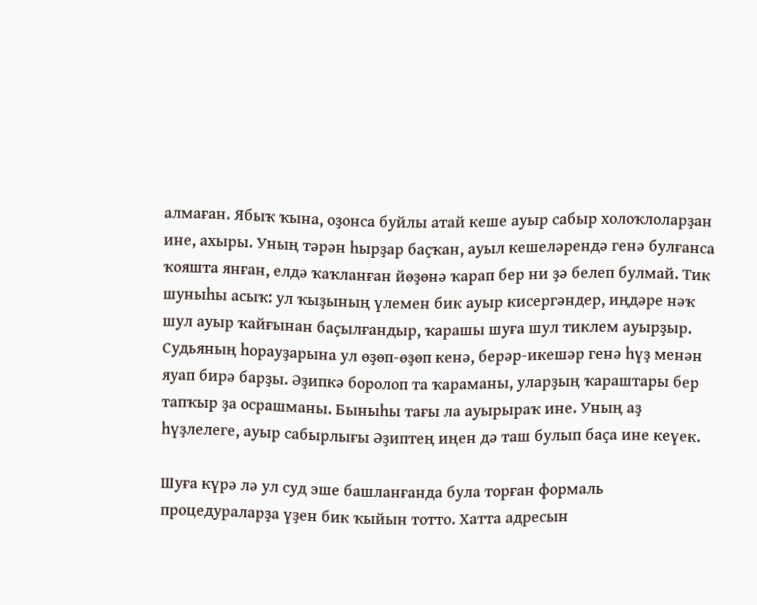алмаған. Ябыҡ ҡына, оҙонса буйлы атай кеше ауыр сабыр холоҡлоларҙан ине, ахыры. Уның тәрән һырҙар баҫҡан, ауыл кешеләрендә генә булғанса ҡояшта янған, елдә ҡаҡланған йөҙөнә ҡарап бер ни ҙә белеп булмай. Тик шуныһы асыҡ: ул ҡыҙының үлемен бик ауыр кисергәндер, иңдәре нәҡ шул ауыр ҡайғынан баҫылғандыр, ҡарашы шуға шул тиклем ауырҙыр. Судьяның һорауҙарына ул өҙөп-өҙөп кенә, берәр-икешәр генә һүҙ менән яуап бирә барҙы. Әҙипкә боролоп та ҡараманы, уларҙың ҡараштары бер тапҡыр ҙа осрашманы. Быныһы тағы ла ауырыраҡ ине. Уның аҙ һүҙлелеге, ауыр сабырлығы Әҙиптең иңен дә таш булып баҫа ине кеүек.

Шуға күрә лә ул суд эше башланғанда була торған формаль процедураларҙа үҙен бик ҡыйын тотто. Хатта адресын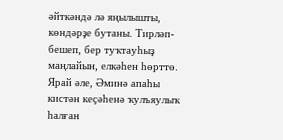әйткәндә лә яңылышты, көндәрҙе бутаны. Тирләп-бешеп, бер туҡтауһыҙ маңлайын, елкәһен һөрттө. Ярай әле, Әминә апаһы кистән кеҫәһенә ҡулъяулыҡ һалған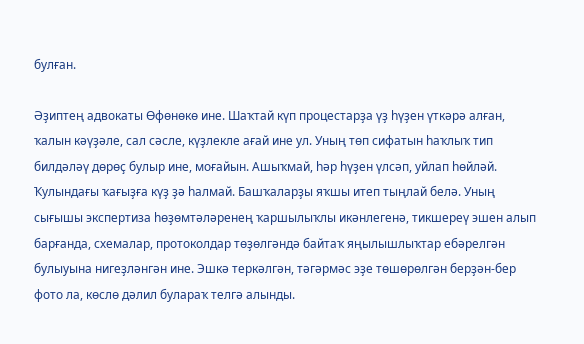булған.

Әҙиптең адвокаты Өфөнөкө ине. Шаҡтай күп процестарҙа үҙ һүҙен үткәрә алған, ҡалын кәүҙәле, сал сәсле, күҙлекле ағай ине ул. Уның төп сифатын һаҡлыҡ тип билдәләү дөрөҫ булыр ине, моғайын. Ашыҡмай, һәр һүҙен үлсәп, уйлап һөйләй. Ҡулындағы ҡағыҙға күҙ ҙә һалмай. Башҡаларҙы яҡшы итеп тыңлай белә. Уның сығышы экспертиза һөҙөмтәләренең ҡаршылыҡлы икәнлегенә, тикшереү эшен алып барғанда, схемалар, протоколдар төҙөлгәндә байтаҡ яңылышлыҡтар ебәрелгән булыуына нигеҙләнгән ине. Эшкә теркәлгән, тәгәрмәс эҙе төшөрөлгән берҙән-бер фото ла, көслө дәлил булараҡ телгә алынды.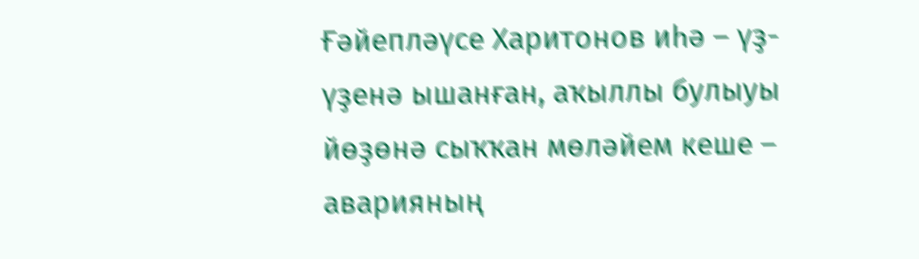Ғәйепләүсе Харитонов иһә – үҙ-үҙенә ышанған, аҡыллы булыуы йөҙөнә сыҡҡан мөләйем кеше – аварияның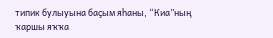типик булыуына баҫым яһаны, “Киа”ның ҡаршы яҡҡа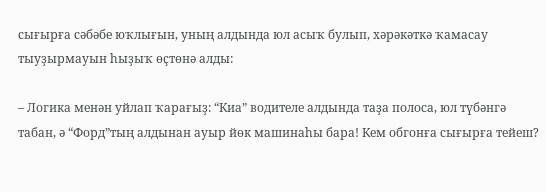сығырға сәбәбе юҡлығын, уның алдында юл асыҡ булып, хәрәкәткә ҡамасау тыуҙырмауын һыҙыҡ өҫтөнә алды:

– Логика менән уйлап ҡарағыҙ: “Киа” водителе алдында таҙа полоса, юл түбәнгә табан, ә “Форд”тың алдынан ауыр йөк машинаһы бара! Кем обгонға сығырға тейеш?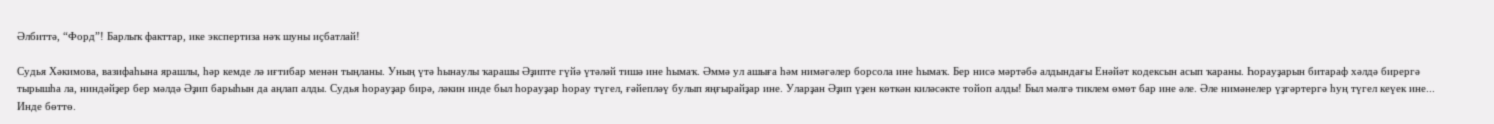Әлбиттә, “Форд”! Барлыҡ факттар, ике экспертиза нәҡ шуны иҫбатлай!

Судья Хәкимова, вазифаһына ярашлы, һәр кемде лә иғтибар менән тыңланы. Уның үтә һынаулы ҡарашы Әҙипте гүйә үтәләй тишә ине һымаҡ. Әммә ул ашыға һәм нимәгәлер борсола ине һымаҡ. Бер нисә мәртәбә алдындағы Енәйәт кодексын асып ҡараны. Һорауҙарын битараф хәлдә бирергә тырышһа ла, ниндәйҙер бер мәлдә Әҙип барыһын да аңлап алды. Судья һорауҙар бирә, ләкин инде был һорауҙар һорау түгел, ғәйепләү булып яңғырайҙар ине. Уларҙан Әҙип үҙен көткән киләсәкте тойоп алды! Был мәлгә тиклем өмөт бар ине әле. Әле нимәнелер үҙгәртергә һуң түгел кеүек ине... Инде бөттө.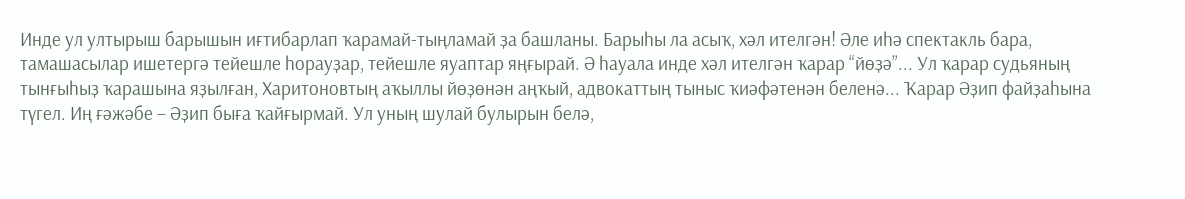Инде ул ултырыш барышын иғтибарлап ҡарамай-тыңламай ҙа башланы. Барыһы ла асыҡ, хәл ителгән! Әле иһә спектакль бара, тамашасылар ишетергә тейешле һорауҙар, тейешле яуаптар яңғырай. Ә һауала инде хәл ителгән ҡарар “йөҙә”... Ул ҡарар судьяның тынғыһыҙ ҡарашына яҙылған, Харитоновтың аҡыллы йөҙөнән аңҡый, адвокаттың тыныс ҡиәфәтенән беленә... Ҡарар Әҙип файҙаһына түгел. Иң ғәжәбе – Әҙип быға ҡайғырмай. Ул уның шулай булырын белә,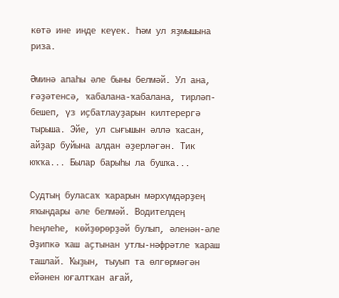көтә ине инде кеүек. Һәм ул яҙмышына риза.

Әминә апаһы әле быны белмәй. Ул ана, ғәҙәтенсә, ҡабалана-ҡабалана, тирләп-бешеп, үз иҫбатлауҙарын килтерергә тырыша. Эйе, ул сығышын әллә ҡасан, айҙар буйына алдан әҙерләгән. Тик юҡҡа... Былар барыһы ла бушҡа...

Судтың буласаҡ ҡарарын мәрхүмдәрҙең яҡындары әле белмәй. Водителдең һеңлеһе, көйҙөрөрҙәй булып, әленән-әле Әҙипкә ҡаш аҫтынан утлы-нәфрәтле ҡараш ташлай. Ҡыҙын, тыуып та өлгөрмәгән ейәнен юғалтҡан ағай,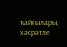ҡайғылары, хәсрәтле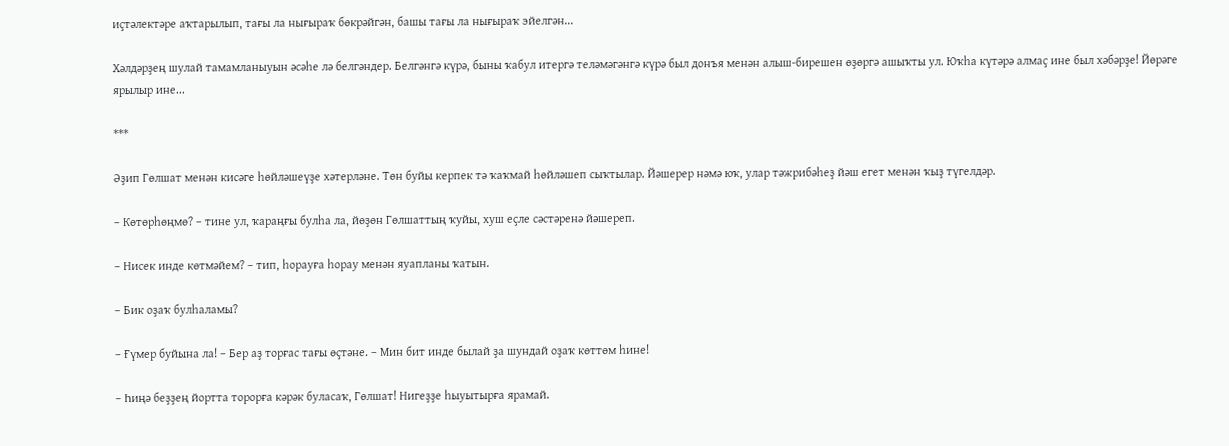иҫтәлектәре аҡтарылып, тағы ла нығыраҡ бөкрәйгән, башы тағы ла нығыраҡ эйелгән...

Хәлдәрҙең шулай тамамланыуын әсәһе лә белгәндер. Белгәнгә күрә, быны ҡабул итергә теләмәгәнгә күрә был донъя менән алыш-бирешен өҙөргә ашыҡты ул. Юҡһа күтәрә алмаҫ ине был хәбәрҙе! Йөрәге ярылыр ине...

***

Әҙип Гөлшат менән кисәге һөйләшеүҙе хәтерләне. Төн буйы керпек тә ҡаҡмай һөйләшеп сыҡтылар. Йәшерер нәмә юҡ, улар тәжрибәһеҙ йәш егет менән ҡыҙ түгелдәр.

– Көтөрһөңмө? – тине ул, ҡараңғы булһа ла, йөҙөн Гөлшаттың ҡуйы, хуш еҫле сәстәренә йәшереп.

– Нисек инде көтмәйем? – тип, һорауға һорау менән яуапланы ҡатын.

– Бик оҙаҡ булһаламы?

– Ғүмер буйына ла! – Бер аҙ торғас тағы өҫтәне. – Мин бит инде былай ҙа шундай оҙаҡ көттөм һине!

– Һиңә беҙҙең йортта торорға кәрәк буласаҡ, Гөлшат! Нигеҙҙе һыуытырға ярамай.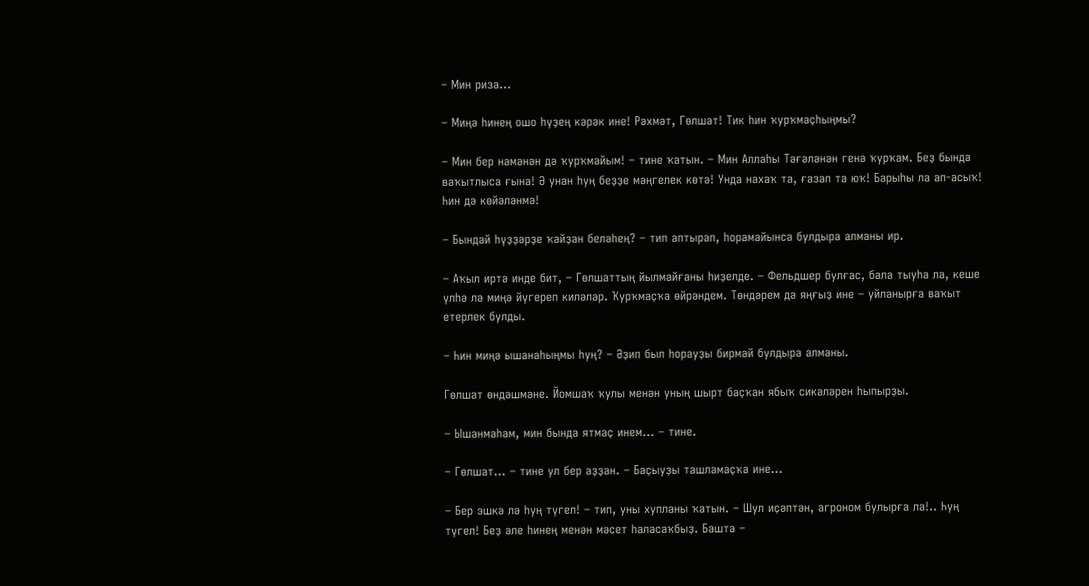– Мин риза...

– Миңә һинең ошо һүҙең кәрәк ине! Рәхмәт, Гөлшат! Тик һин ҡурҡмаҫһыңмы?

– Мин бер нәмәнән дә ҡурҡмайым! – тине ҡатын. – Мин Аллаһы Тәғәләнән генә ҡурҡам. Беҙ бында ваҡытлыса ғына! Ә унан һуң беҙҙе мәңгелек көтә! Унда нахаҡ та, ғазап та юҡ! Барыһы ла ап-асыҡ! Һин дә көйәләнмә!

– Бындай һүҙҙәрҙе ҡайҙан беләһең? – тип аптырап, һорамайынса булдыра алманы ир.

– Аҡыл иртә инде бит, – Гөлшаттың йылмайғаны һиҙелде. – Фельдшер булғас, бала тыуһа ла, кеше үлһә лә миңә йүгереп киләләр. Ҡурҡмаҫҡа өйрәндем. Төндәрем дә яңғыҙ ине – уйланырға ваҡыт етерлек булды.

– Һин миңә ышанаһыңмы һуң? – Әҙип был һорауҙы бирмәй булдыра алманы.

Гөлшат өндәшмәне. Йомшаҡ ҡулы менән уның шырт баҫҡан ябыҡ сикәләрен һыпырҙы.

– Ышанмаһам, мин бында ятмаҫ инем... – тине.

– Гөлшат... – тине ул бер аҙҙан. – Баҫыуҙы ташламаҫҡа ине...

– Бер эшкә лә һуң түгел! – тип, уны хупланы ҡатын. – Шул иҫәптән, агроном булырға ла!.. Һуң түгел! Беҙ әле һинең менән мәсет һаласаҡбыҙ. Башта –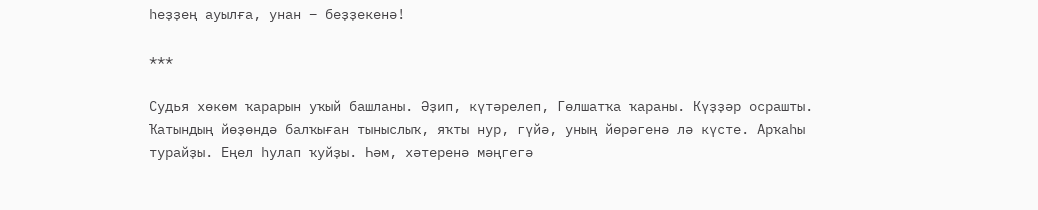һеҙҙең ауылға, унан – беҙҙекенә!

***

Судья хөкөм ҡарарын уҡый башланы. Әҙип, күтәрелеп, Гөлшатҡа ҡараны. Күҙҙәр осрашты. Ҡатындың йөҙөндә балҡыған тыныслыҡ, яҡты нур, гүйә, уның йөрәгенә лә күсте. Арҡаһы турайҙы. Еңел һулап ҡуйҙы. Һәм, хәтеренә мәңгегә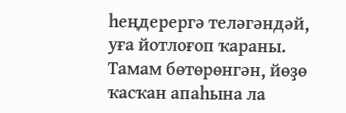һеңдерергә теләгәндәй, уға йотлоғоп ҡараны. Тамам бөтөрөнгән, йөҙө ҡасҡан апаһына ла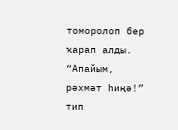томоролоп бер ҡарап алды. “Апайым, рәхмәт һиңә!” тип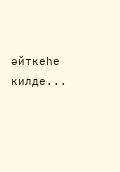әйткеһе килде...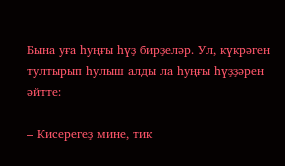Бына уға һуңғы һүҙ бирҙеләр. Ул, күкрәген тултырып һулыш алды ла һуңғы һүҙҙәрен әйтте:

– Кисерегеҙ мине, тик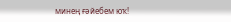минең ғәйебем юҡ!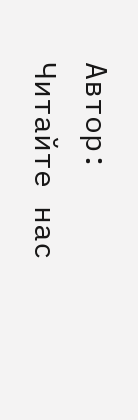Автор:
Читайте нас